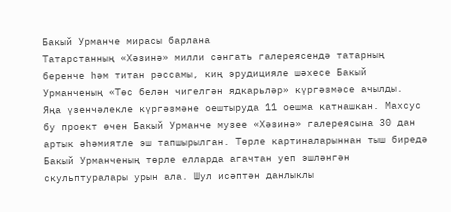Бакый Урманче мирасы барлана
Татарстанның «Хәзинә» милли сәнгать галереясендә татарның беренче һәм титан рәссамы, киң эрудицияле шәхесе Бакый Урманченың «Төс белән чигелгән ядкарьләр» күргәзмәсе ачылды.
Яңа үзенчәлекле күргәзмәне оештыруда 11 оешма катнашкан. Махсус бу проект өчен Бакый Урманче музее «Хәзинә» галереясына 30 дан артык әһәмиятле эш тапшырылган. Төрле картиналарыннан тыш биредә Бакый Урманченың төрле елларда агачтан уеп эшләнгән скульптуралары урын ала. Шул иcәптән данлыклы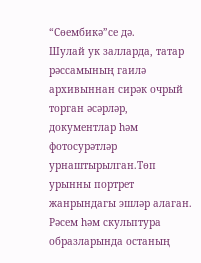“Сөембикә”се дә.
Шулай ук залларда, татар рәссамының гаилә архивыннан сирәк очрый торган әсәрләр, документлар һәм фотосурәтләр урнаштырылган.Төп урынны портрет жанрындагы эшләр алаган. Рәсем һәм скульптура образларында останың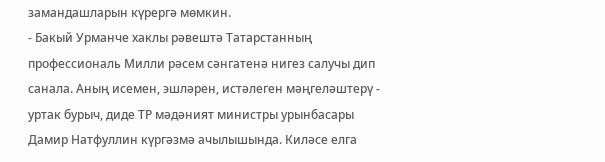замандашларын күрергә мөмкин.
- Бакый Урманче хаклы рәвештә Татарстанның профессиональ Милли рәсем сәнгатенә нигез салучы дип санала. Аның исемен, эшләрен, истәлеген мәңгеләштерү - уртак бурыч, диде ТР мәдәният министры урынбасары Дамир Натфуллин күргәзмә ачылышында. Киләсе елга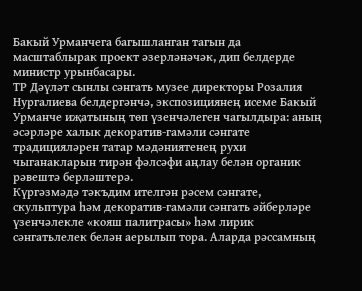Бакый Урманчега багышланган тагын да масштаблырак проект әзерләнәчәк, дип белдерде министр урынбасары.
ТР Дәүләт сынлы сәнгать музее директоры Розалия Нургалиева белдергәнчә, экспозициянең исеме Бакый Урманче иҗатының төп үзенчәлеген чагылдыра: аның әсәрләре халык декоратив-гамәли сәнгате традицияләрен татар мәдәниятенең рухи чыганакларын тирән фәлсәфи аңлау белән органик рәвештә берләштерә.
Күргәзмәдә тәкъдим ителгән рәсем сәнгате, скульптура һәм декоратив-гамәли сәнгать әйберләре үзенчәлекле «кояш палитрасы» һәм лирик сәнгатьлелек белән аерылып тора. Аларда рәссамның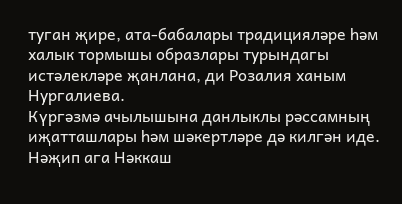туган җире, ата-бабалары традицияләре һәм халык тормышы образлары турындагы истәлекләре җанлана, ди Розалия ханым Нургалиева.
Күргәзмә ачылышына данлыклы рәссамның иҗатташлары һәм шәкертләре дә килгән иде. Нәҗип ага Нәккаш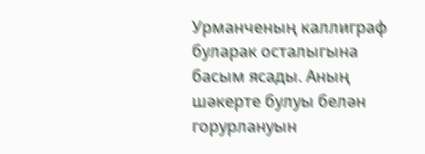Урманченың каллиграф буларак осталыгына басым ясады. Аның шәкерте булуы белән горурлануын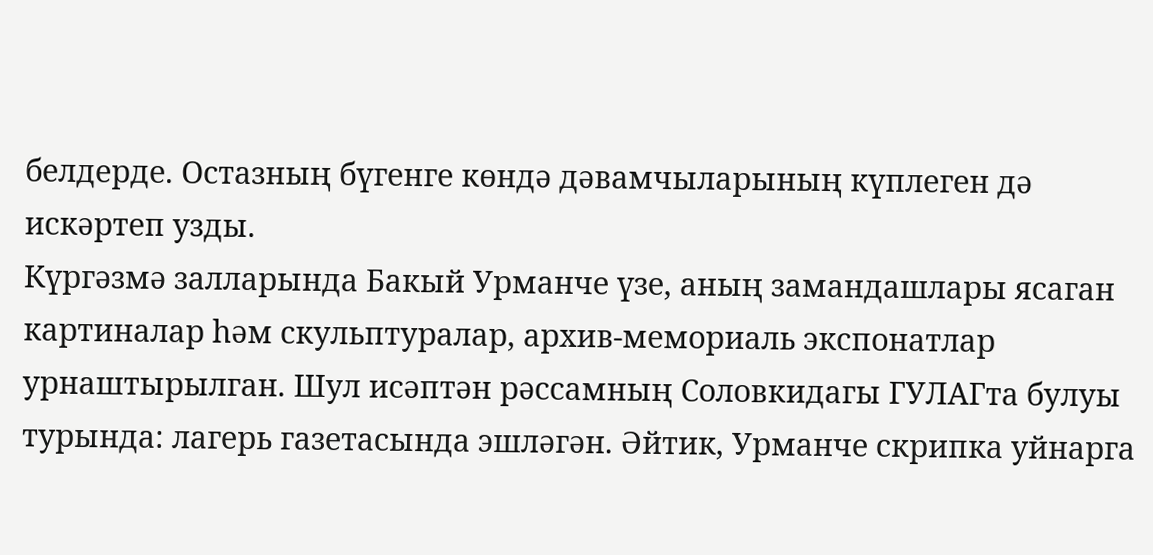белдерде. Остазның бүгенге көндә дәвамчыларының күплеген дә искәртеп узды.
Күргәзмә залларында Бакый Урманче үзе, аның замандашлары ясаган картиналар һәм скульптуралар, архив-мемориаль экспонатлар урнаштырылган. Шул исәптән рәссамның Соловкидагы ГУЛАГта булуы турында: лагерь газетасында эшләгән. Әйтик, Урманче скрипка уйнарга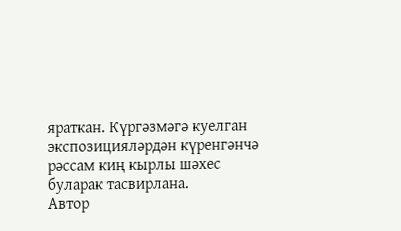яраткан. Күргәзмәгә куелган экспозицияләрдән күренгәнчә рәссам киң кырлы шәхес буларак тасвирлана.
Автор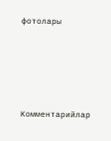фотолары





Комментарийлар